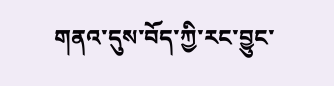གནའ་དུས་བོད་ཀྱི་རང་བྱུང་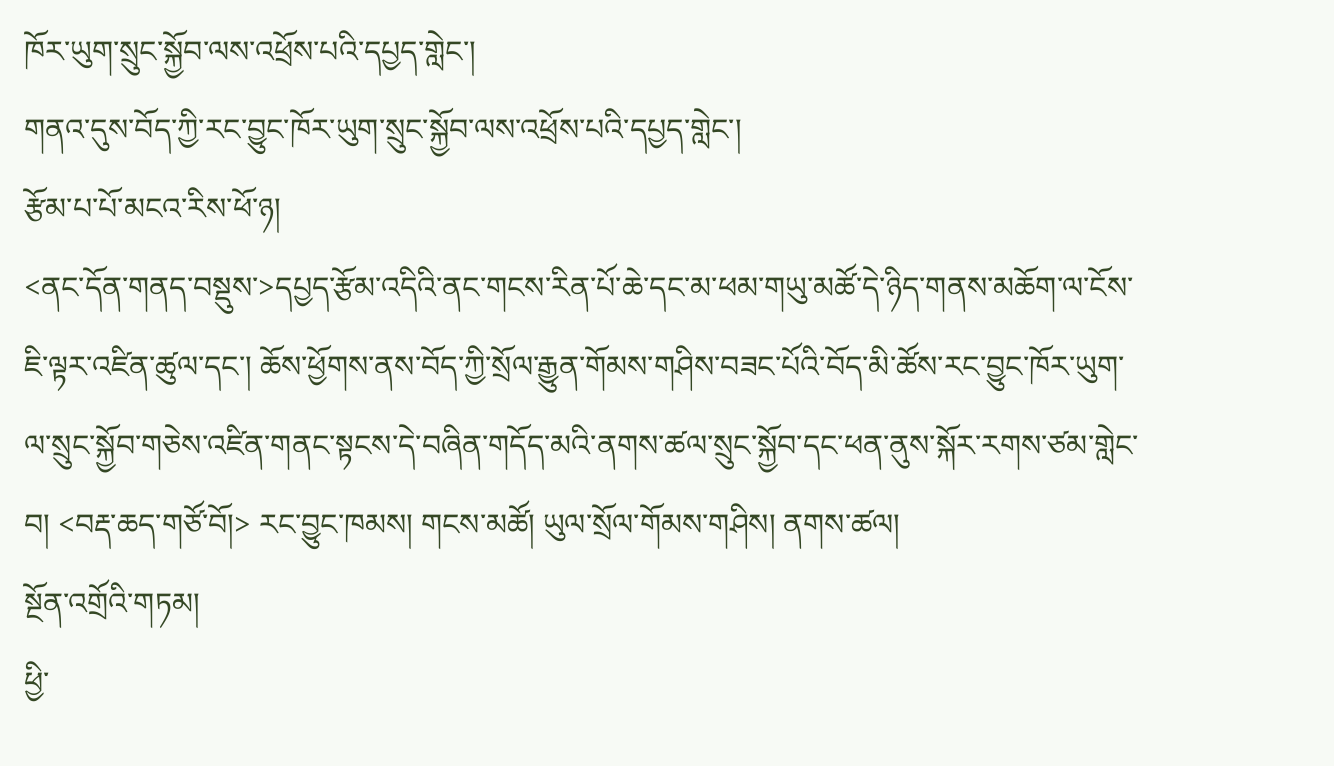ཁོར་ཡུག་སྲུང་སྐྱོབ་ལས་འཕྲོས་པའི་དཔྱད་གླེང་།
གནའ་དུས་བོད་ཀྱི་རང་བྱུང་ཁོར་ཡུག་སྲུང་སྐྱོབ་ལས་འཕྲོས་པའི་དཔྱད་གླེང་།
རྩོམ་པ་པོ་མངའ་རིས་ཕོ་ཉ།
<ནང་དོན་གནད་བསྡུས་>དཔྱད་རྩོམ་འདིའི་ནང་གངས་རིན་པོ་ཆེ་དང་མ་ཕམ་གཡུ་མཚོ་དེ་ཉིད་གནས་མཆོག་ལ་ངོས་ཇི་ལྟར་འཛིན་ཚུལ་དང་། ཆོས་ཕྱོགས་ནས་བོད་ཀྱི་སྲོལ་རྒྱུན་གོམས་གཤིས་བཟང་པོའི་བོད་མི་ཚོས་རང་བྱུང་ཁོར་ཡུག་ལ་སྲུང་སྐྱོབ་གཅེས་འཛིན་གནང་སྟངས་དེ་བཞིན་གདོད་མའི་ནགས་ཚལ་སྲུང་སྐྱོབ་དང་ཕན་ནུས་སྐོར་རགས་ཙམ་གླེང་བ། <བརྡ་ཆད་གཙོ་བོ།> རང་བྱུང་ཁམས། གངས་མཚོ། ཡུལ་སྲོལ་གོམས་གཤིས། ནགས་ཚལ།
སྔོན་འགྲོའི་གཏམ།
ཕྱི་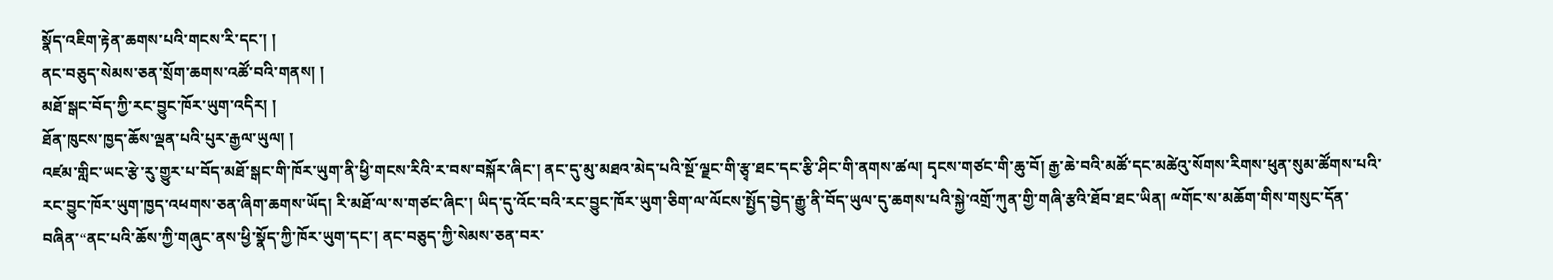སྣོད་འཇིག་རྟེན་ཆགས་པའི་གངས་རི་དང་། །
ནང་བཅུད་སེམས་ཅན་སྲོག་ཆགས་འཚོ་བའི་གནས། །
མཐོ་སྒང་བོད་ཀྱི་རང་བྱུང་ཁོར་ཡུག་འདིར། །
ཐོན་ཁུངས་ཁྱད་ཆོས་ལྡན་པའི་པུར་རྒྱལ་ཡུལ། །
འཛམ་གླིང་ཡང་རྩེ་རུ་གྱུར་པ་བོད་མཐོ་སྒང་གི་ཁོར་ཡུག་ནི་ཕྱི་གངས་རིའི་ར་བས་བསྐོར་ཞིང་། ནང་དུ་མུ་མཐའ་མེད་པའི་སྔོ་ལྗང་གི་རྩྭ་ཐང་དང་རྩི་ཤིང་གི་ནགས་ཚལ། དྭངས་གཙང་གི་ཆུ་བོ། རྒྱ་ཆེ་བའི་མཚོ་དང་མཚེའུ་སོགས་རིགས་ཕུན་སུམ་ཚོགས་པའི་རང་བྱུང་ཁོར་ཡུག་ཁྱད་འཕགས་ཅན་ཞིག་ཆགས་ཡོད། རི་མཐོ་ལ་ས་གཙང་ཞིང་། ཡིད་དུ་འོང་བའི་རང་བྱུང་ཁོར་ཡུག་ཅིག་ལ་ལོངས་སྤྱོད་བྱེད་རྒྱུ་ནི་བོད་ཡུལ་དུ་ཆགས་པའི་སྐྱེ་འགྲོ་ཀུན་གྱི་གཞི་རྩའི་ཐོབ་ཐང་ཡིན། ྋགོང་ས་མཆོག་གིས་གསུང་དོན་བཞིན་“ནང་པའི་ཆོས་ཀྱི་གཞུང་ནས་ཕྱི་སྣོད་ཀྱི་ཁོར་ཡུག་དང་། ནང་བཅུད་ཀྱི་སེམས་ཅན་བར་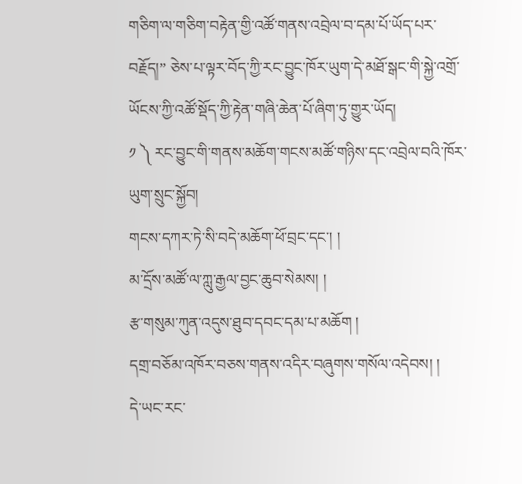གཅིག་ལ་གཅིག་བརྟེན་གྱི་འཚོ་གནས་འབྲེལ་བ་དམ་པོ་ཡོད་པར་བརྗོད།” ཅེས་པ་ལྟར་བོད་ཀྱི་རང་བྱུང་ཁོར་ཡུག་དེ་མཐོ་སྒང་གི་སྐྱེ་འགྲོ་ཡོངས་ཀྱི་འཚོ་སྡོད་ཀྱི་རྟེན་གཞི་ཆེན་པོ་ཞིག་ཏུ་གྱུར་ཡོད།
༡ ༽ རང་བྱུང་གི་གནས་མཆོག་གངས་མཚོ་གཉིས་དང་འབྲེལ་བའི་ཁོར་ཡུག་སྲུང་སྐྱོབ།
གངས་དཀར་ཏེ་སི་བདེ་མཆོག་ཕོ་བྲང་དང་། །
མ་དྲོས་མཚོ་ལ་ཀླུ་རྒྱལ་བྱང་ཆུབ་སེམས། །
རྩ་གསུམ་ཀུན་འདུས་ཐུབ་དབང་དམ་པ་མཆོག །
དགྲ་བཅོམ་འཁོར་བཅས་གནས་འདིར་བཞུགས་གསོལ་འདེབས། །
དེ་ཡང་རང་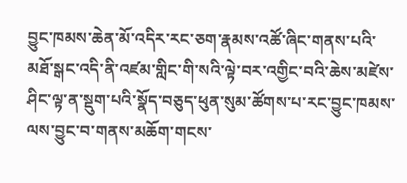བྱུང་ཁམས་ཆེན་མོ་འདིར་རང་ཅག་རྣམས་འཚོ་ཞིང་གནས་པའི་མཐོ་སྒང་འདི་ནི་འཛམ་གླིང་གི་སའི་ལྟེ་བར་འགྱིང་བའི་ཆེས་མཛེས་ཤིང་ལྟ་ན་སྡུག་པའི་སྣོད་བཅུད་ཕུན་སུམ་ཚོགས་པ་རང་བྱུང་ཁམས་ལས་བྱུང་བ་གནས་མཆོག་གངས་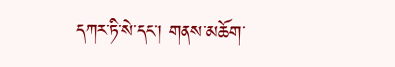དཀར་ཏི་སེ་དང་། གནས་མཆོག་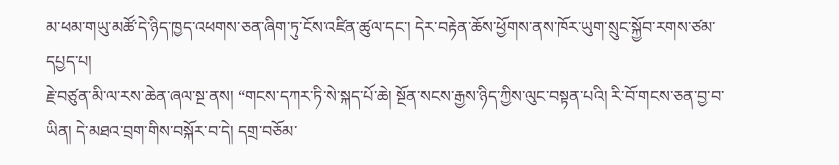མ་ཕམ་གཡུ་མཚོ་དེ་ཉིད་ཁྱད་འཕགས་ཅན་ཞིག་ཏུ་ངོས་འཛིན་ཚུལ་དང་། དེར་བརྟེན་ཆོས་ཕྱོགས་ནས་ཁོར་ཡུག་སྲུང་སྐྱོབ་རགས་ཙམ་དཔྱད་པ།
རྗེ་བཙུན་མི་ལ་རས་ཆེན་ཞལ་སྔ་ནས། “གངས་དཀར་ཏི་སེ་སྐད་པོ་ཆེ། སྔོན་སངས་རྒྱས་ཉིད་ཀྱིས་ལུང་བསྟན་པའི། རི་བོ་གངས་ཅན་བྱ་བ་ཡིན། དེ་མཐའ་བྲག་གིས་བསྐོར་བ་དེ། དགྲ་བཅོམ་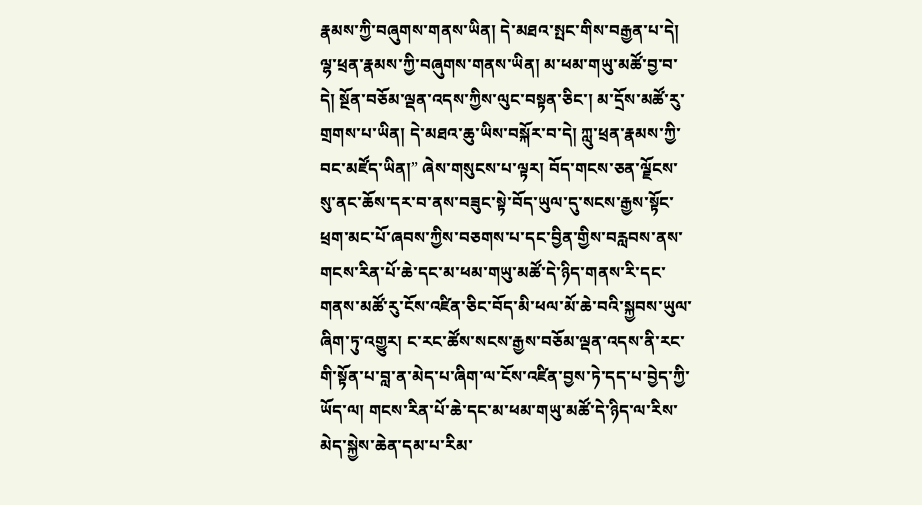རྣམས་ཀྱི་བཞུགས་གནས་ཡིན། དེ་མཐའ་སྤང་གིས་བརྒྱན་པ་དེ། ལྷ་ཕྲན་རྣམས་ཀྱི་བཞུགས་གནས་ཡིན། མ་ཕམ་གཡུ་མཚོ་བྱ་བ་དེ། སྔོན་བཅོམ་ལྡན་འདས་ཀྱིས་ལུང་བསྟན་ཅིང་། མ་དྲོས་མཚོ་རུ་གྲགས་པ་ཡིན། དེ་མཐའ་ཆུ་ཡིས་བསྐོར་བ་དེ། ཀླུ་ཕྲན་རྣམས་ཀྱི་བང་མཛོད་ཡིན།” ཞེས་གསུངས་པ་ལྟར། བོད་གངས་ཅན་ལྗོངས་སུ་ནང་ཆོས་དར་བ་ནས་བཟུང་སྟེ་བོད་ཡུལ་དུ་སངས་རྒྱས་སྟོང་ཕྲག་མང་པོ་ཞབས་ཀྱིས་བཅགས་པ་དང་བྱིན་གྱིས་བརླབས་ནས་གངས་རིན་པོ་ཆེ་དང་མ་ཕམ་གཡུ་མཚོ་དེ་ཉིད་གནས་རི་དང་གནས་མཚོ་རུ་ངོས་འཛིན་ཅིང་བོད་མི་ཕལ་མོ་ཆེ་བའི་སྐྱབས་ཡུལ་ཞིག་ཏུ་འགྱུར། ང་རང་ཚོས་སངས་རྒྱས་བཅོམ་ལྡན་འདས་ནི་རང་གི་སྟོན་པ་བླ་ན་མེད་པ་ཞིག་ལ་ངོས་འཛིན་བྱས་ཏེ་དད་པ་བྱེད་ཀྱི་ཡོད་ལ། གངས་རིན་པོ་ཆེ་དང་མ་ཕམ་གཡུ་མཚོ་དེ་ཉིད་ལ་རིས་མེད་སྐྱེས་ཆེན་དམ་པ་རིམ་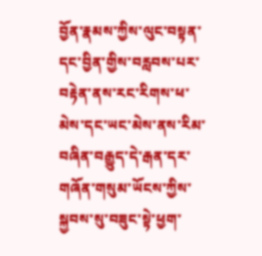བྱོན་རྣམས་ཀྱིས་ལུང་བསྟན་དང་བྱིན་གྱིས་བརླབས་པར་བརྟེན་ནས་རང་རིགས་ཕ་མེས་དང་ཡང་མེས་ནས་རིམ་བཞིན་བརྒྱུད་དེ་རྒན་དར་གཞོན་གསུམ་ཡོངས་ཀྱིས་སྐྱབས་སུ་བཟུང་སྟེ་ཕྱག་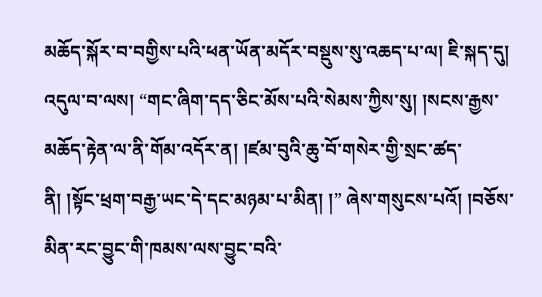མཆོད་སྐོར་བ་བགྱིས་པའི་ཕན་ཡོན་མདོར་བསྡུས་སུ་འཆད་པ་ལ། ཇི་སྐད་དུ། འདུལ་བ་ལས། “གང་ཞིག་དད་ཅིང་མོས་པའི་སེམས་ཀྱིས་སུ། །སངས་རྒྱས་མཆོད་རྟེན་ལ་ནི་གོམ་འདོར་ན། །ཛམ་བུའི་ཆུ་བོ་གསེར་གྱི་སྲང་ཚད་ནི། །སྟོང་ཕྲག་བརྒྱ་ཡང་དེ་དང་མཉམ་པ་མིན། །” ཞེས་གསུངས་པའོ། །བཅོས་མིན་རང་བྱུང་གི་ཁམས་ལས་བྱུང་བའི་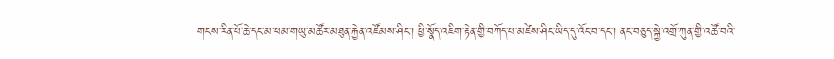གངས་རིན་པོ་ཆེ་དང་མ་ཕམ་གཡུ་མཚོར་མཐུན་རྐྱེན་འཛོམས་ཤིང་། ཕྱི་སྣོད་འཇིག་རྟེན་གྱི་བཀོད་པ་མཛེས་ཤིང་ཡིད་དུ་འོང་བ་དང་། ནང་བཅུད་སྐྱེ་འགྲོ་ཀུན་གྱི་འཚོ་བའི་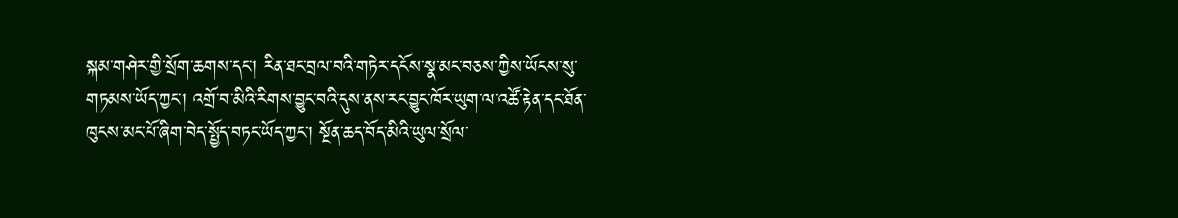སྐམ་གཤེར་གྱི་སྲོག་ཆགས་དང་། རིན་ཐང་བྲལ་བའི་གཏེར་དངོས་སྣ་མང་བཅས་ཀྱིས་ཡོངས་སུ་གཏམས་ཡོད་ཀྱང་། འགྲོ་བ་མིའི་རིགས་བྱུང་བའི་དུས་ནས་རང་བྱུང་ཁོར་ཡུག་ལ་འཚོ་རྟེན་དང་ཐོན་ཁུངས་མང་པོ་ཞིག་བེད་སྤྱོད་བཏང་ཡོད་ཀྱང་། སྔོན་ཆད་བོད་མིའི་ཡུལ་སྲོལ་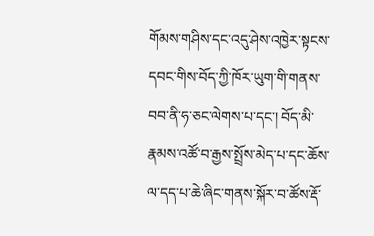གོམས་གཤིས་དང་འདུ་ཤེས་འཁྱེར་སྟངས་དབང་གིས་བོད་ཀྱི་ཁོར་ཡུག་གི་གནས་བབ་ནི་ཧ་ཅང་ལེགས་པ་དང་། བོད་མི་རྣམས་འཚོ་བ་རྒྱས་སྤྲོས་མེད་པ་དང་ཆོས་ལ་དད་པ་ཆེ་ཞིང་གནས་སྐོར་བ་ཚོས་རྡོ་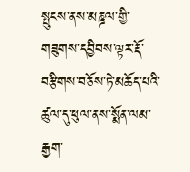སྤུངས་ནས་མཎྜལ་གྱི་གཟུགས་དབྱིབས་ལྟར་རྡོ་བརྩིགས་བཅོས་ཏེ་མཆོད་པའི་ཚུལ་དུ་ཕུལ་ནས་སྨོན་ལམ་རྒྱག་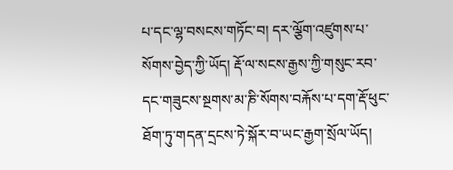པ་དང་ལྷ་བསངས་གཏོང་བ། དར་ལྕོག་འཛུགས་པ་སོགས་བྱེད་ཀྱི་ཡོད། རྡོ་ལ་སངས་རྒྱས་ཀྱི་གསུང་རབ་དང་གཟུངས་སྔགས་མ་ཎི་སོགས་བརྐོས་པ་དག་རྡོ་ཕུང་ཐོག་ཏུ་གདན་དྲངས་ཏེ་སྐོར་བ་ཡང་རྒྱག་སྲོལ་ཡོད།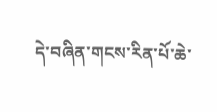དེ་བཞིན་གངས་རིན་པོ་ཆེ་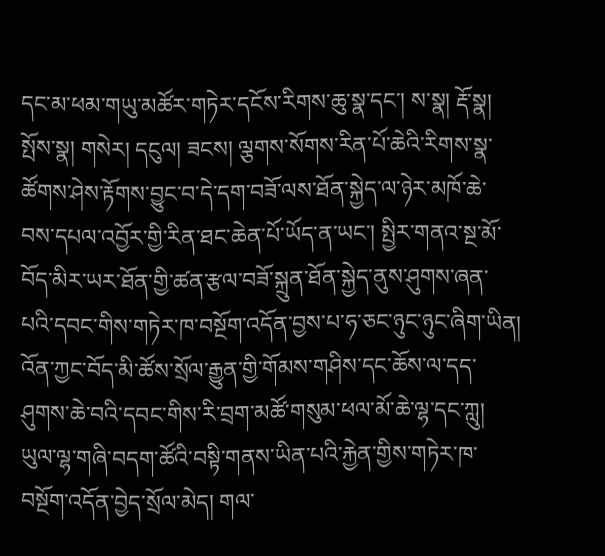དང་མ་ཕམ་གཡུ་མཚོར་གཏེར་དངོས་རིགས་ཆུ་སྣ་དང་། ས་སྣ། རྡོ་སྣ། སྤོས་སྣ། གསེར། དངུལ། ཟངས། ལྕགས་སོགས་རིན་པོ་ཆེའི་རིགས་སྣ་ཚོགས་ཤེས་རྟོགས་བྱུང་བ་དེ་དག་བཟོ་ལས་ཐོན་སྐྱེད་ལ་ཉེར་མཁོ་ཆེ་བས་དཔལ་འབྱོར་གྱི་རིན་ཐང་ཆེན་པོ་ཡོད་ན་ཡང་། སྤྱིར་གནའ་སྔ་མོ་བོད་མིར་ཡར་ཐོན་གྱི་ཚན་རྩལ་བཟོ་སྐྲུན་ཐོན་སྐྱེད་ནུས་ཤུགས་ཞན་པའི་དབང་གིས་གཏེར་ཁ་བསྔོག་འདོན་བྱས་པ་ཧ་ཅང་ཉུང་ཉུང་ཞིག་ཡིན། འོན་ཀྱང་བོད་མི་ཚོས་སྲོལ་རྒྱུན་གྱི་གོམས་གཤིས་དང་ཆོས་ལ་དད་ཤུགས་ཆེ་བའི་དབང་གིས་རི་བྲག་མཚོ་གསུམ་ཕལ་མོ་ཆེ་ལྷ་དང་ཀླུ། ཡུལ་ལྷ་གཞི་བདག་ཚོའི་བསྟི་གནས་ཡིན་པའི་རྐྱེན་གྱིས་གཏེར་ཁ་བསྔོག་འདོན་བྱེད་སྲོལ་མེད། གལ་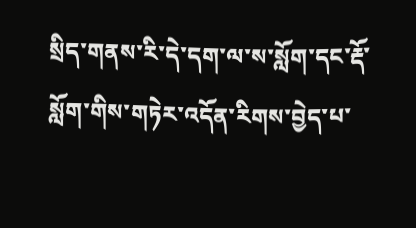སྲིད་གནས་རི་དེ་དག་ལ་ས་སློག་དང་རྡོ་སློག་གིས་གཏེར་འདོན་རིགས་བྱེད་པ་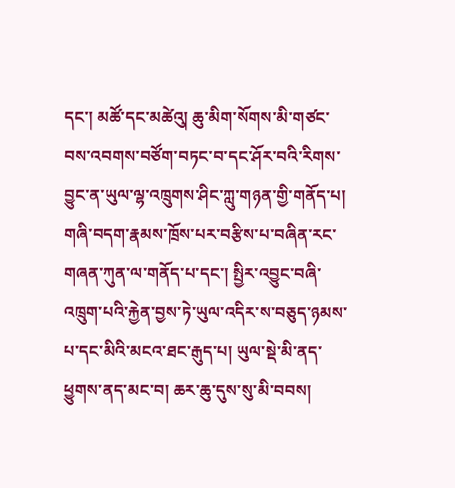དང་། མཚོ་དང་མཚེའུ། ཆུ་མིག་སོགས་མི་གཙང་བས་འབགས་བཙོག་བཏང་བ་དང་ཤོར་བའི་རིགས་བྱུང་ན་ཡུལ་ལྷ་འཁྲུགས་ཤིང་ཀླུ་གཉན་གྱི་གནོད་པ། གཞི་བདག་རྣམས་ཁྲོས་པར་བརྩིས་པ་བཞིན་རང་གཞན་ཀུན་ལ་གནོད་པ་དང་། སྤྱིར་འབྱུང་བཞི་འཁྲུག་པའི་རྐྱེན་བྱས་ཏེ་ཡུལ་འདིར་ས་བཅུད་ཉམས་པ་དང་མིའི་མངའ་ཐང་རྒུད་པ། ཡུལ་སྡེ་མི་ནད་ཕྱུགས་ནད་མང་བ། ཆར་ཆུ་དུས་སུ་མི་བབས།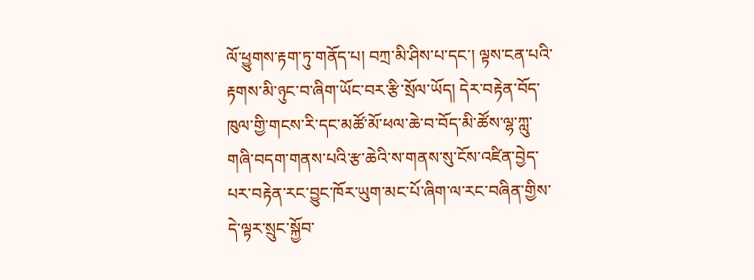ལོ་ཕྱུགས་རྟག་ཏུ་གནོད་པ། བཀྲ་མི་ཤིས་པ་དང་། ལྟས་ངན་པའི་རྟགས་མི་ཉུང་བ་ཞིག་ཡོང་བར་རྩི་སྲོལ་ཡོད། དེར་བརྟེན་བོད་ཁུལ་གྱི་གངས་རི་དང་མཚོ་མོ་ཕལ་ཆེ་བ་བོད་མི་ཚོས་ལྷ་ཀླུ་གཞི་བདག་གནས་པའི་རྩ་ཆེའི་ས་གནས་སུ་ངོས་འཛིན་བྱེད་པར་བརྟེན་རང་བྱུང་ཁོར་ཡུག་མང་པོ་ཞིག་ལ་རང་བཞིན་གྱིས་དེ་ལྟར་སྲུང་སྐྱོབ་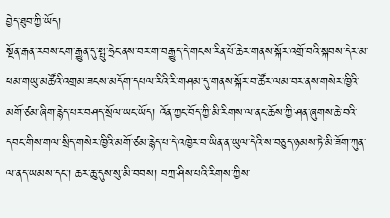བྱེད་ཐུབ་ཀྱི་ཡོད།
སྔོན་རྒན་རབས་ངག་རྒྱུན་དུ་སྤུ་ཧྲེང་ནས་བར་ག་བརྒྱུད་དེ་གངས་རིན་པོ་ཆེར་གནས་སྐོར་འགྲོ་བའི་སྐབས་དེར་མ་ཕམ་གཡུ་མཚོའི་འགྲམ་ཟངས་མདོག་དཔལ་རིའི་རི་གཤམ་དུ་གནས་སྐོར་བ་ཚོར་ལམ་བར་ནས་གསེར་ཁྱིའི་མགོ་ཙམ་ཞིག་རྙེད་པར་བཤད་སྲོལ་ཡང་ཡོད། འོན་ཀྱང་བོད་ཀྱི་མི་རིགས་ལ་ནང་ཆོས་ཀྱི་ཤན་ཞུགས་ཆེ་བའི་དབང་གིས་གལ་སྲིད་གསེར་ཁྱིའི་མགོ་ཙམ་རྙེད་པ་དེ་འཁྱེར་བ་ཡིན་ན་ཡུལ་དེའི་ས་བཅུད་ཉམས་ཏེ་མི་ཟོག་ཀུན་ལ་ནད་ཡམས་དང་། ཆར་ཆུ་དུས་སུ་མི་བབས། བཀྲ་ཤིས་པའི་རིགས་ཀྱིས་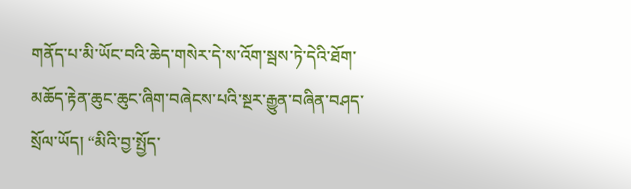གནོད་པ་མི་ཡོང་བའི་ཆེད་གསེར་དེ་ས་འོག་སྦས་ཏེ་དེའི་ཐོག་མཆོད་རྟེན་ཆུང་ཆུང་ཞིག་བཞེངས་པའི་སྔར་རྒྱུན་བཞིན་བཤད་སྲོལ་ཡོད། “མིའི་བྱ་སྤྱོད་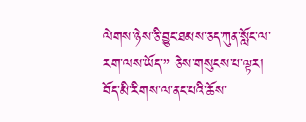ལེགས་ཉེས་ཅི་བྱུང་ཐམས་ཅད་ཀུན་སློང་ལ་རག་ལས་ཡོད་” ཅེས་གསུངས་པ་ལྟར། བོད་མི་རིགས་ལ་ནང་པའི་ཆོས་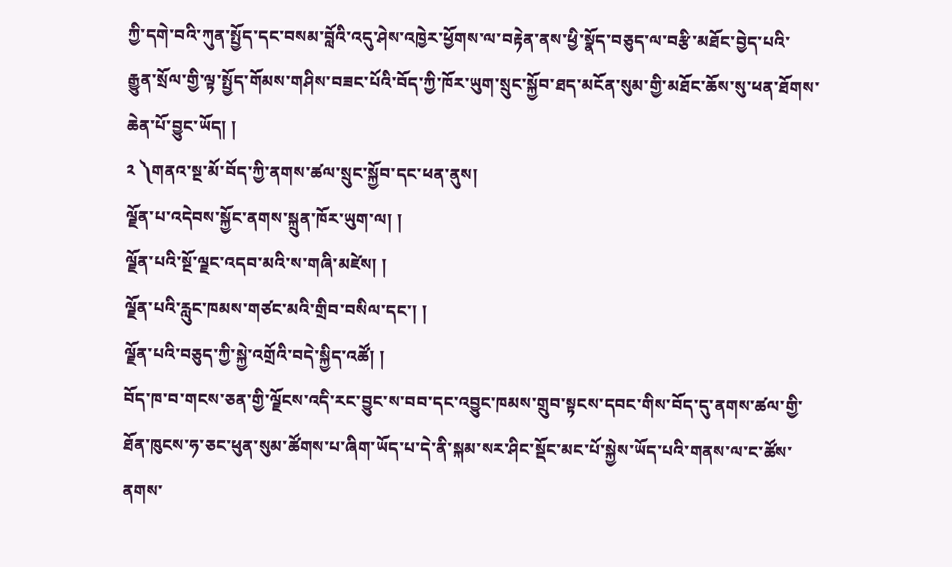ཀྱི་དགེ་བའི་ཀུན་སྤྱོད་དང་བསམ་བློའི་འདུ་ཤེས་འཁྱེར་ཕྱོགས་ལ་བརྟེན་ནས་ཕྱི་སྣོད་བཅུད་ལ་བརྩི་མཐོང་བྱེད་པའི་རྒྱུན་སྲོལ་གྱི་ལྟ་སྤྱོད་གོམས་གཤིས་བཟང་པོའི་བོད་ཀྱི་ཁོར་ཡུག་སྲུང་སྐྱོབ་ཐད་མངོན་སུམ་གྱི་མཐོང་ཆོས་སུ་ཕན་ཐོགས་ཆེན་པོ་བྱུང་ཡོད། །
༢ ༽གནའ་སྔ་མོ་བོད་ཀྱི་ནགས་ཚལ་སྲུང་སྐྱོབ་དང་ཕན་ནུས།
ལྗོན་པ་འདེབས་སྐྱོང་ནགས་སྐྲུན་ཁོར་ཡུག་ལ། །
ལྗོན་པའི་སྔོ་ལྗང་འདབ་མའི་ས་གཞི་མཛེས། །
ལྗོན་པའི་རླུང་ཁམས་གཙང་མའི་གྲིབ་བསིལ་དང་། །
ལྗོན་པའི་བཅུད་ཀྱི་སྐྱེ་འགྲོའི་བདེ་སྐྱིད་འཚོ། །
བོད་ཁ་བ་གངས་ཅན་གྱི་ལྗོངས་འདི་རང་བྱུང་ས་བབ་དང་འབྱུང་ཁམས་གྲུབ་སྟངས་དབང་གིས་བོད་དུ་ནགས་ཚལ་གྱི་ཐོན་ཁུངས་ཧ་ཅང་ཕུན་སུམ་ཚོགས་པ་ཞིག་ཡོད་པ་དེ་ནི་སྐམ་སར་ཤིང་སྡོང་མང་པོ་སྐྱེས་ཡོད་པའི་གནས་ལ་ང་ཚོས་ནགས་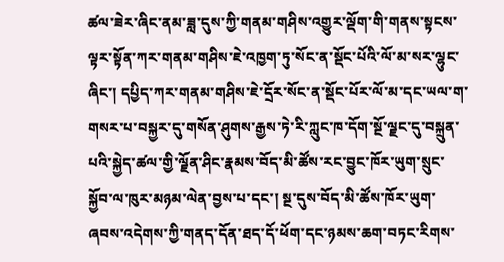ཚལ་ཟེར་ཞིང་ནམ་ཟླ་དུས་ཀྱི་གནམ་གཤིས་འགྱུར་ལྡོག་གི་གནས་སྟངས་ལྟར་སྟོན་ཀར་གནམ་གཤིས་ཇེ་འཁྱག་ཏུ་སོང་ན་སྡོང་པོའི་ལོ་མ་སར་ལྷུང་ཞིང་། དཔྱིད་ཀར་གནམ་གཤིས་ཇེ་དྲོར་སོང་ན་སྡོང་པོར་ལོ་མ་དང་ཡལ་ག་གསར་པ་བསྐྱར་དུ་གསོན་ཤུགས་རྒྱས་ཏེ་རི་ཀླུང་ཁ་དོག་སྔོ་ལྗང་དུ་བསྐྲུན་པའི་སྐྱེད་ཚལ་གྱི་ལྗོན་ཤིང་རྣམས་བོད་མི་ཚོས་རང་བྱུང་ཁོར་ཡུག་སྲུང་སྐྱོབ་ལ་ཁུར་མཉམ་ལེན་བྱས་པ་དང་། སྔ་དུས་བོད་མི་ཚོས་ཁོར་ཡུག་ཞབས་འདེགས་ཀྱི་གནད་དོན་ཐད་དོ་ཕོག་དང་ཉམས་ཆག་བཏང་རིགས་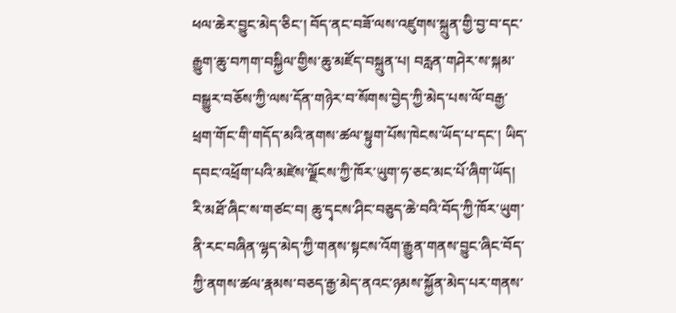ཕལ་ཆེར་བྱུང་མེད་ཅིང་། བོད་ནང་བཟོ་ལས་འཛུགས་སྐྲུན་གྱི་བྱ་བ་དང་རྒྱུག་ཆུ་བཀག་བསྐྱིལ་གྱིས་ཆུ་མཛོད་བསྐྲུན་པ། བརླན་གཤེར་ས་སྐམ་བསྒྱུར་བཅོས་ཀྱི་ལས་དོན་གཉེར་བ་སོགས་བྱེད་ཀྱི་མེད་པས་ལོ་བརྒྱ་ཕྲག་གོང་གི་གདོད་མའི་ནགས་ཚལ་སྟུག་པོས་ཁེངས་ཡོད་པ་དང་། ཡིད་དབང་འཕྲོག་པའི་མཛེས་ལྗོངས་ཀྱི་ཁོར་ཡུག་ཧ་ཅང་མང་པོ་ཞིག་ཡོད། རི་མཐོ་ཞིང་ས་གཙང་བ། ཆུ་དྭངས་ཤིང་བཅུད་ཆེ་བའི་བོད་ཀྱི་ཁོར་ཡུག་ནི་རང་བཞིན་ལྷད་མེད་ཀྱི་གནས་སྟངས་འོག་རྒྱུན་གནས་བྱུང་ཞིང་བོད་ཀྱི་ནགས་ཚལ་རྣམས་བཅད་རྒྱ་མེད་ནའང་ཉམས་སྐྱོན་མེད་པར་གནས་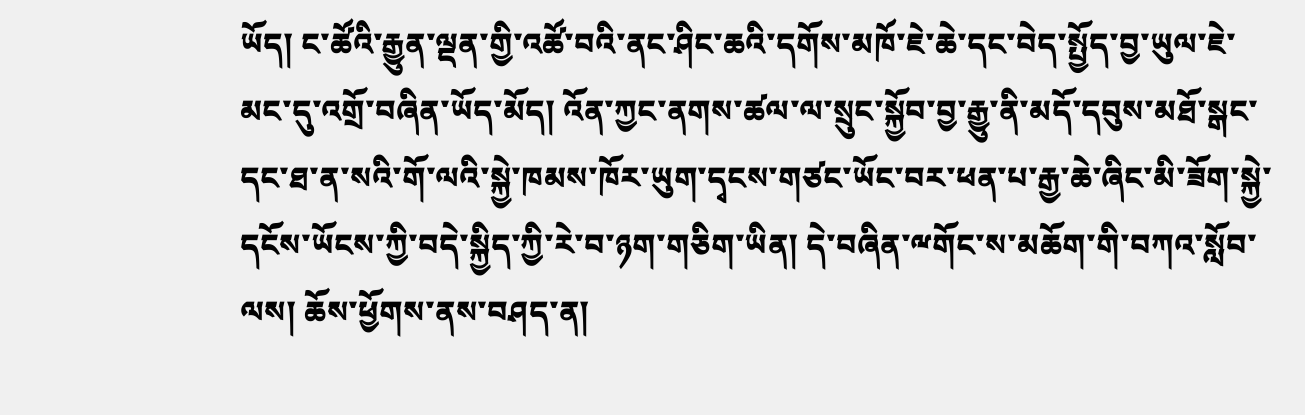ཡོད། ང་ཚོའི་རྒྱུན་ལྡན་གྱི་འཚོ་བའི་ནང་ཤིང་ཆའི་དགོས་མཁོ་ཇེ་ཆེ་དང་བེད་སྤྱོད་བྱ་ཡུལ་ཇེ་མང་དུ་འགྲོ་བཞིན་ཡོད་མོད། འོན་ཀྱང་ནགས་ཚལ་ལ་སྲུང་སྐྱོབ་བྱ་རྒྱུ་ནི་མདོ་དབུས་མཐོ་སྒང་དང་ཐ་ན་སའི་གོ་ལའི་སྐྱེ་ཁམས་ཁོར་ཡུག་དྭངས་གཙང་ཡོང་བར་ཕན་པ་རྒྱ་ཆེ་ཞིང་མི་ཟོག་སྐྱེ་དངོས་ཡོངས་ཀྱི་བདེ་སྐྱིད་ཀྱི་རེ་བ་ཉག་གཅིག་ཡིན། དེ་བཞིན་ྋགོང་ས་མཆོག་གི་བཀའ་སློབ་ལས། ཆོས་ཕྱོགས་ནས་བཤད་ན།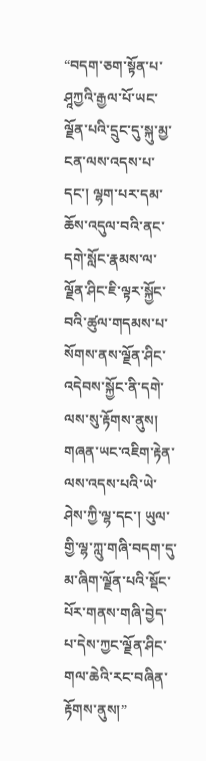“བདག་ཅག་སྟོན་པ་ཤཱཀྱའི་རྒྱལ་པོ་ཡང་ལྗོན་པའི་དྲུང་དུ་སྐུ་མྱ་ངན་ལས་འདས་པ་དང་། ལྷག་པར་དམ་ཆོས་འདུལ་བའི་ནང་དགེ་སློང་རྣམས་ལ་ལྗོན་ཤིང་ཇི་ལྟར་སྐྱོང་བའི་ཚུལ་གདམས་པ་སོགས་ནས་ལྗོན་ཤིང་འདེབས་སྐྱོང་ནི་དགེ་ལས་སུ་རྟོགས་ནུས། གཞན་ཡང་འཇིག་རྟེན་ལས་འདས་པའི་ཡེ་ཤེས་ཀྱི་ལྷ་དང་། ཡུལ་གྱི་ལྷ་ཀླུ་གཞི་བདག་དུ་མ་ཞིག་ལྗོན་པའི་སྡོང་པོར་གནས་གཞི་བྱེད་པ་དེས་ཀྱང་ལྗོན་ཤིང་གལ་ཆེའི་རང་བཞིན་རྟོགས་ནུས།”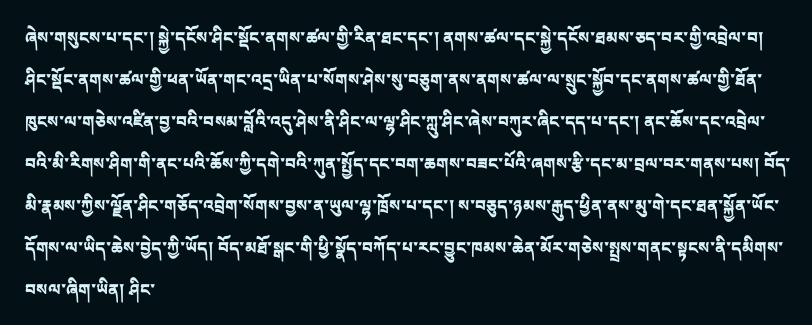ཞེས་གསུངས་པ་དང་། སྐྱེ་དངོས་ཤིང་སྡོང་ནགས་ཚལ་གྱི་རིན་ཐང་དང་། ནགས་ཚལ་དང་སྐྱེ་དངོས་ཐམས་ཅད་བར་གྱི་འབྲེལ་བ། ཤིང་སྡོང་ནགས་ཚལ་གྱི་ཕན་ཡོན་གང་འདྲ་ཡིན་པ་སོགས་ཤེས་སུ་བཅུག་ནས་ནགས་ཚལ་ལ་སྲུང་སྐྱོབ་དང་ནགས་ཚལ་གྱི་ཐོན་ཁུངས་ལ་གཅེས་འཛིན་བྱ་བའི་བསམ་བློའི་འདུ་ཤེས་ནི་ཤིང་ལ་ལྷ་ཤིང་ཀླུ་ཤིང་ཞེས་བཀུར་ཞིང་དད་པ་དང་། ནང་ཆོས་དང་འབྲེལ་བའི་མི་རིགས་ཤིག་གི་ནང་པའི་ཆོས་ཀྱི་དགེ་བའི་ཀུན་སྤྱོད་དང་བག་ཆགས་བཟང་པོའི་ཞགས་རྩི་དང་མ་བྲལ་བར་གནས་པས། བོད་མི་རྣམས་ཀྱིས་ལྗོན་ཤིང་གཅོད་འབྲེག་སོགས་བྱས་ན་ཡུལ་ལྷ་ཁྲོས་པ་དང་། ས་བཅུད་ཉམས་རྒུད་ཕྱིན་ནས་མུ་གེ་དང་ཐན་སྐྱོན་ཡོང་དོགས་ལ་ཡིད་ཆེས་བྱེད་ཀྱི་ཡོད། བོད་མཐོ་སྒང་གི་ཕྱི་སྣོད་བཀོད་པ་རང་བྱུང་ཁམས་ཆེན་མོར་གཅེས་སྤྲས་གནང་སྟངས་ནི་དམིགས་བསལ་ཞིག་ཡིན། ཤིང་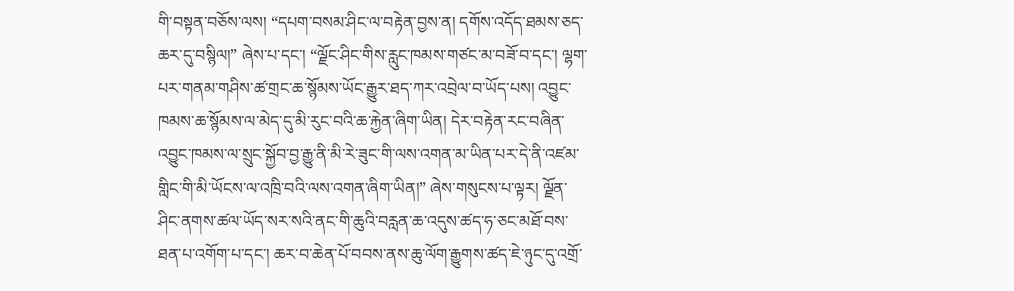གི་བསྟན་བཅོས་ལས། “དཔག་བསམ་ཤིང་ལ་བརྟེན་བྱས་ན། དགོས་འདོད་ཐམས་ཅད་ཆར་དུ་བསྙིལ།” ཞེས་པ་དང་། “ལྗོང་ཤིང་གིས་རླུང་ཁམས་གཙང་མ་བཟོ་བ་དང་། ལྷག་པར་གནམ་གཤིས་ཚ་གྲང་ཆ་སྙོམས་ཡོང་རྒྱུར་ཐད་ཀར་འབྲེལ་བ་ཡོད་པས། འབྱུང་ཁམས་ཆ་སྙོམས་ལ་མེད་དུ་མི་རུང་བའི་ཆ་རྐྱེན་ཞིག་ཡིན། དེར་བརྟེན་རང་བཞིན་འབྱུང་ཁམས་ལ་སྲུང་སྐྱོབ་བྱ་རྒྱུ་ནི་མི་རེ་ཟུང་གི་ལས་འགན་མ་ཡིན་པར་དེ་ནི་འཛམ་གླིང་གི་མི་ཡོངས་ལ་འཁྲི་བའི་ལས་འགན་ཞིག་ཡིན།” ཞེས་གསུངས་པ་ལྟར། ལྗོན་ཤིང་ནགས་ཚལ་ཡོད་སར་སའི་ནང་གི་ཆུའི་བརླན་ཆ་འདུས་ཚད་ཧ་ཅང་མཐོ་བས་ཐན་པ་འགོག་པ་དང་། ཆར་བ་ཆེན་པོ་བབས་ནས་ཆུ་ལོག་རྒྱུགས་ཚད་ཇེ་ཉུང་དུ་འགྲོ་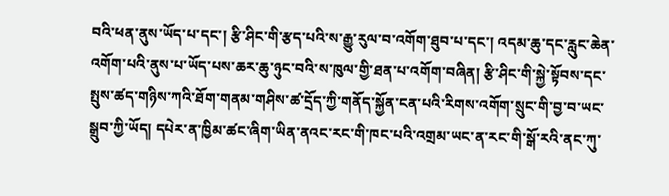བའི་ཕན་ནུས་ཡོད་པ་དང་། རྩི་ཤིང་གི་རྩད་པའི་ས་རྒྱུ་རུལ་བ་འགོག་ཐུབ་པ་དང་། འདམ་ཆུ་དང་རླུང་ཆེན་འགོག་པའི་ནུས་པ་ཡོད་པས་ཆར་ཆུ་ཉུང་བའི་ས་ཁུལ་གྱི་ཐན་པ་འགོག་བཞིན། རྩི་ཤིང་གི་སྐྱེ་སྟོབས་དང་སྤུས་ཚད་གཉིས་ཀའི་ཐོག་གནམ་གཤིས་ཚ་དྲོད་ཀྱི་གནོད་སྐྱོན་ངན་པའི་རིགས་འགོག་སྲུང་གི་བྱ་བ་ཡང་སྒྲུབ་ཀྱི་ཡོད། དཔེར་ན་ཁྱིམ་ཚང་ཞིག་ཡིན་ནའང་རང་གི་ཁང་པའི་འགྲམ་ཡང་ན་རང་གི་སྒོ་རའི་ནང་ཀུ་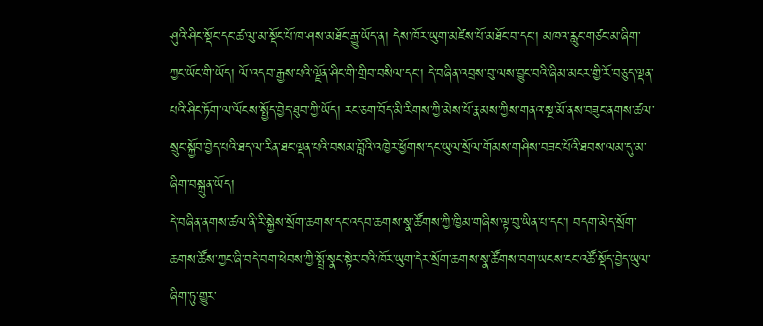ཤུའི་ཤིང་སྡོང་དང་ཚ་ལུ་མ་སྡོང་པོ་ཁ་ཤས་མཐོང་རྒྱུ་ཡོད་ན། དེས་ཁོར་ཡུག་མཛེས་པོ་མཐོང་བ་དང་། མཁའ་རླུང་གཙང་མ་ཞིག་ཀྱང་ཡོང་གི་ཡོད། ལོ་འདབ་རྒྱས་པའི་ལྗོན་ཤིང་གི་གྲིབ་བསིལ་དང་། དེ་བཞིན་འབྲས་བུ་ལས་བྱུང་བའི་ཞིམ་མངར་གྱི་རོ་བཅུད་ལྡན་པའི་ཤིང་ཏོག་ལ་ལོངས་སྤྱོད་བྱེད་ཐུབ་ཀྱི་ཡོད། རང་ཅག་བོད་མི་རིགས་ཀྱི་མེས་པོ་རྣམས་ཀྱིས་གནའ་སྔ་མོ་ནས་བཟུང་ནགས་ཚལ་སྲུང་སྐྱོབ་བྱེད་པའི་ཐད་ལ་རིན་ཐང་ལྡན་པའི་བསམ་བློའི་འཁྱེར་ཕྱོགས་དང་ཡུལ་སྲོལ་གོམས་གཤིས་བཟང་པོའི་ཐབས་ལམ་དུ་མ་ཞིག་བསྐྲུན་ཡོད།
དེ་བཞིན་ནགས་ཚལ་ནི་རི་སྐྱེས་སྲོག་ཆགས་དང་འདབ་ཆགས་སྣ་ཚོགས་ཀྱི་ཁྱིམ་གཞིས་ལྟ་བུ་ཡིན་པ་དང་། བདག་མེད་སྲོག་ཆགས་ཚོས་ཀྱང་ཞི་བདེ་བག་ཕེབས་ཀྱི་སྤྲོ་སྣང་སྟེར་བའི་ཁོར་ཡུག་དེར་སྲོག་ཆགས་སྣ་ཚོགས་བག་ཡངས་ངང་འཚོ་སྡོད་བྱེད་ཡུལ་ཞིག་ཏུ་གྱུར་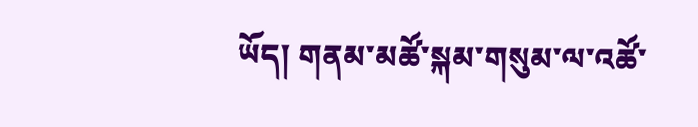ཡོད། གནམ་མཚོ་སྐམ་གསུམ་ལ་འཚོ་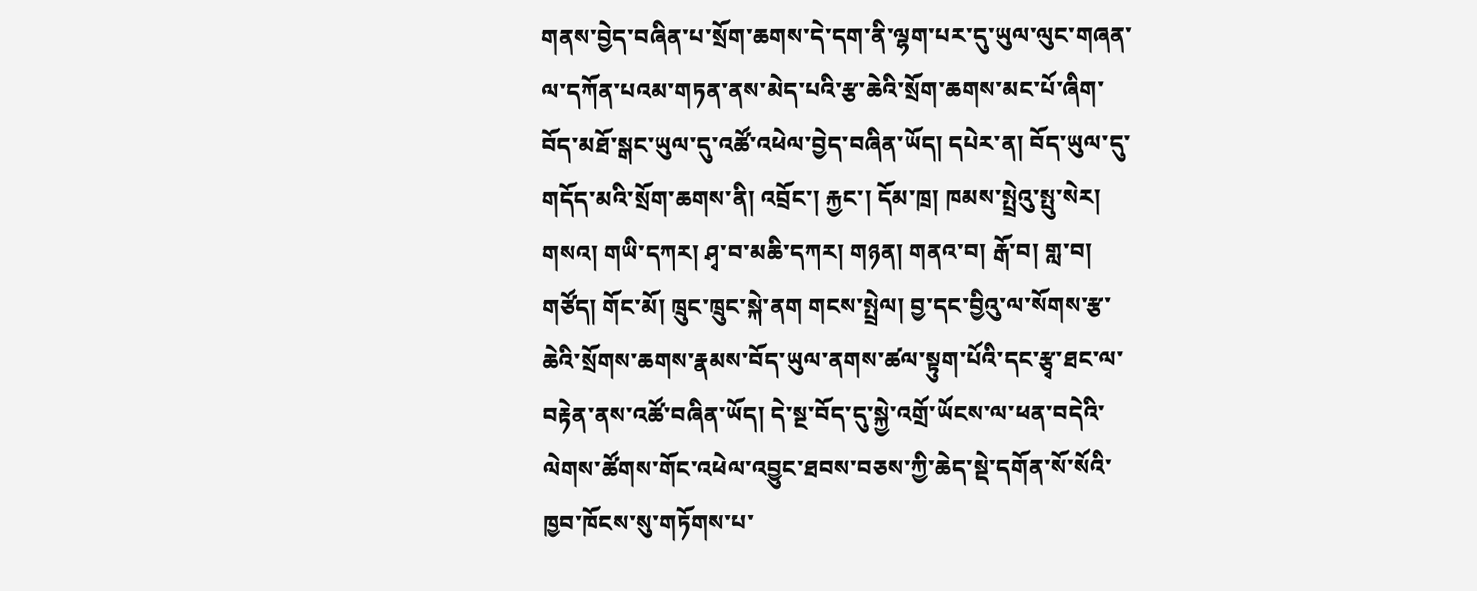གནས་བྱེད་བཞིན་པ་སྲོག་ཆགས་དེ་དག་ནི་ལྷག་པར་དུ་ཡུལ་ལུང་གཞན་ལ་དཀོན་པའམ་གཏན་ནས་མེད་པའི་རྩ་ཆེའི་སྲོག་ཆགས་མང་པོ་ཞིག་བོད་མཐོ་སྒང་ཡུལ་དུ་འཚོ་འཕེལ་བྱེད་བཞིན་ཡོད། དཔེར་ན། བོད་ཡུལ་དུ་གདོད་མའི་སྲོག་ཆགས་ནི། འབྲོང་། རྐྱང་། དོམ་ཁྲ། ཁམས་སྤྲེའུ་སྤུ་སེར། གསའ། གཡི་དཀར། ཤྭ་བ་མཆི་དཀར། གཉན། གནའ་བ། རྒོ་བ། གླ་བ། གཙོད། གོང་མོ། ཁྲུང་ཁྲུང་སྐེ་ནག གངས་སྤྲེལ། བྱ་དང་བྱིའུ་ལ་སོགས་རྩ་ཆེའི་སྲོགས་ཆགས་རྣམས་བོད་ཡུལ་ནགས་ཚལ་སྟུག་པོའི་དང་རྩྭ་ཐང་ལ་བརྟེན་ནས་འཚོ་བཞིན་ཡོད། དེ་སྔ་བོད་དུ་སྐྱེ་འགྲོ་ཡོངས་ལ་ཕན་བདེའི་ལེགས་ཚོགས་གོང་འཕེལ་འབྱུང་ཐབས་བཅས་ཀྱི་ཆེད་སྡེ་དགོན་སོ་སོའི་ཁྱབ་ཁོངས་སུ་གཏོགས་པ་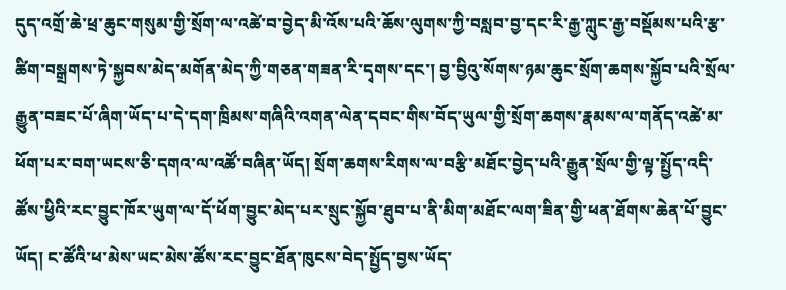དུད་འགྲོ་ཆེ་ཕྲ་ཆུང་གསུམ་གྱི་སྲོག་ལ་འཚེ་བ་བྱེད་མི་འོས་པའི་ཆོས་ལུགས་ཀྱི་བསླབ་བྱ་དང་རི་རྒྱ་ཀླུང་རྒྱ་བསྡོམས་པའི་རྩ་ཚིག་བསྒྲགས་ཏེ་སྐྱབས་མེད་མགོན་མེད་ཀྱི་གཅན་གཟན་རི་དྭགས་དང་། བྱ་བྱིའུ་སོགས་ཉམ་ཆུང་སྲོག་ཆགས་སྐྱོབ་པའི་སྲོལ་རྒྱུན་བཟང་པོ་ཞིག་ཡོད་པ་དེ་དག་ཁྲིམས་གཞིའི་འགན་ལེན་དབང་གིས་བོད་ཡུལ་གྱི་སྲོག་ཆགས་རྣམས་ལ་གནོད་འཚེ་མ་ཕོག་པར་བག་ཡངས་ཅི་དགའ་ལ་འཚོ་བཞིན་ཡོད། སྲོག་ཆགས་རིགས་ལ་བརྩི་མཐོང་བྱེད་པའི་རྒྱུན་སྲོལ་གྱི་ལྟ་སྤྱོད་འདི་ཚོས་ཕྱིའི་རང་བྱུང་ཁོར་ཡུག་ལ་དོ་ཕོག་བྱུང་མེད་པར་སྲུང་སྐྱོབ་ཐུབ་པ་ནི་མིག་མཐོང་ལག་ཟིན་གྱི་ཕན་ཐོགས་ཆེན་པོ་བྱུང་ཡོད། ང་ཚོའི་ཕ་མེས་ཡང་མེས་ཚོས་རང་བྱུང་ཐོན་ཁུངས་བེད་སྤྱོད་བྱས་ཡོད་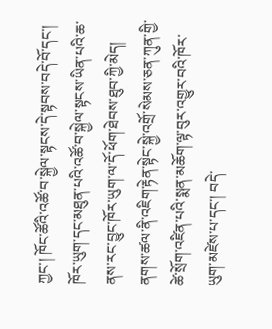ཀྱང་། ཁོང་ཚོའི་འཚོ་བ་སྐྱེལ་སྟངས་དེ་སྟབས་བདེ་བོ་དང་། ཁོར་ཡུག་དང་མཐུན་པའི་འཚོ་བ་སྐྱེལ་སྟངས་ཡིན་པའི་ཆ་ནས་རང་བྱུང་ཁོར་ཡུག་ལ་དོ་ཕོག་ཐེབས་ཐུབ་ཀྱི་མེད། ནགས་ཚལ་ནི་འཇིག་རྟེན་སྟེང་སྐྱེ་འགྲོ་སེམས་ཅན་ཀུན་གྱི་ཚེ་སྲོག་འཛིན་པའི་སྨན་མཆོག་ལྟ་བུར་འགྱུར་བའི་ཁོར་ཡུག་མཛེས་པ་དང་། བདེ་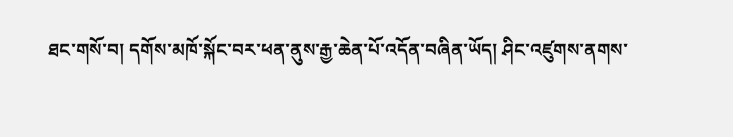ཐང་གསོ་བ། དགོས་མཁོ་སྐོང་བར་ཕན་ནུས་རྒྱ་ཆེན་པོ་འདོན་བཞིན་ཡོད། ཤིང་འཛུགས་ནགས་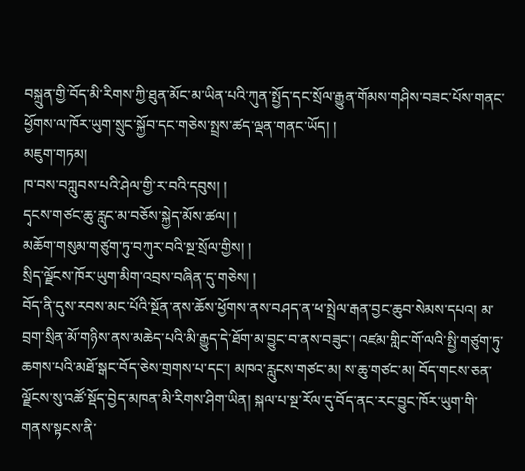བསྐྲུན་གྱི་བོད་མི་རིགས་ཀྱི་ཐུན་མོང་མ་ཡིན་པའི་ཀུན་སྤྱོད་དང་སྲོལ་རྒྱུན་གོམས་གཤིས་བཟང་པོས་གནང་ཕྱོགས་ལ་ཁོར་ཡུག་སྲུང་སྐྱོབ་དང་གཅེས་སྤྲས་ཚད་ལྡན་གནང་ཡོད། །
མཇུག་གཏམ།
ཁ་བས་བཀླུབས་པའི་ཤེལ་གྱི་ར་བའི་དབུས། །
དྭངས་གཙང་ཆུ་རླུང་མ་བཅོས་སྐྱེད་མོས་ཚལ། །
མཆོག་གསུམ་གཙུག་ཏུ་བཀུར་བའི་སྔ་སྲོལ་གྱིས། །
སྲིད་ལྗོངས་ཁོར་ཡུག་མིག་འབྲས་བཞིན་དུ་གཅེས། །
བོད་ནི་དུས་རབས་མང་པོའི་སྔོན་ནས་ཆོས་ཕྱོགས་ནས་བཤད་ན་ཕ་སྤྲེལ་རྒན་བྱང་ཆུབ་སེམས་དཔའ། མ་བྲག་སྲིན་མོ་གཉིས་ནས་མཆེད་པའི་མི་རྒྱུད་དེ་ཐོག་མ་བྱུང་བ་ནས་བཟུང་། འཛམ་གླིང་གོ་ལའི་སྤྱི་གཙུག་ཏུ་ཆགས་པའི་མཐོ་སྒང་བོད་ཅེས་གྲགས་པ་དང་། མཁའ་རླུངས་གཙང་མ། ས་ཆུ་གཙང་མ། བོད་གངས་ཅན་ལྗོངས་སུ་འཚོ་སྡོད་བྱེད་མཁན་མི་རིགས་ཤིག་ཡིན། སྐལ་པ་སྔ་རོལ་དུ་བོད་ནང་རང་བྱུང་ཁོར་ཡུག་གི་གནས་སྟངས་ནི་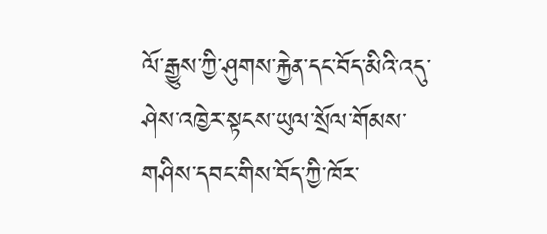ལོ་རྒྱུས་ཀྱི་ཤུགས་རྐྱེན་དང་བོད་མིའི་འདུ་ཤེས་འཁྱེར་སྟངས་ཡུལ་སྲོལ་གོམས་གཤིས་དབང་གིས་བོད་ཀྱི་ཁོར་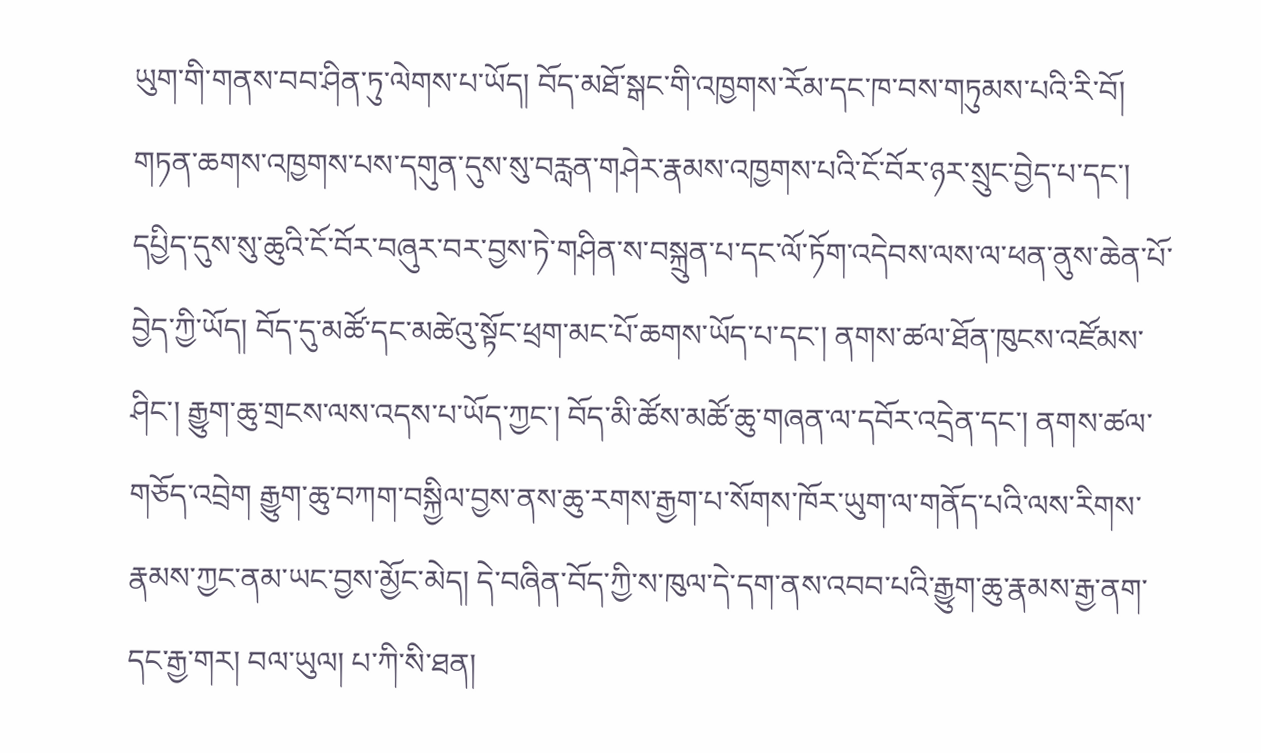ཡུག་གི་གནས་བབ་ཤིན་ཏུ་ལེགས་པ་ཡོད། བོད་མཐོ་སྒང་གི་འཁྱགས་རོམ་དང་ཁ་བས་གཏུམས་པའི་རི་བོ། གཏན་ཆགས་འཁྱགས་པས་དགུན་དུས་སུ་བརླན་གཤེར་རྣམས་འཁྱགས་པའི་ངོ་བོར་ཉར་སྲུང་བྱེད་པ་དང་། དཔྱིད་དུས་སུ་ཆུའི་ངོ་བོར་བཞུར་བར་བྱས་ཏེ་གཤིན་ས་བསྐྲུན་པ་དང་ལོ་ཏོག་འདེབས་ལས་ལ་ཕན་ནུས་ཆེན་པོ་བྱེད་ཀྱི་ཡོད། བོད་དུ་མཚོ་དང་མཚེའུ་སྟོང་ཕྲག་མང་པོ་ཆགས་ཡོད་པ་དང་། ནགས་ཚལ་ཐོན་ཁུངས་འཛོམས་ཤིང་། རྒྱུག་ཆུ་གྲངས་ལས་འདས་པ་ཡོད་ཀྱང་། བོད་མི་ཚོས་མཚོ་ཆུ་གཞན་ལ་དབོར་འདྲེན་དང་། ནགས་ཚལ་གཅོད་འབྲེག རྒྱུག་ཆུ་བཀག་བསྐྱིལ་བྱས་ནས་ཆུ་རགས་རྒྱག་པ་སོགས་ཁོར་ཡུག་ལ་གནོད་པའི་ལས་རིགས་རྣམས་ཀྱང་ནམ་ཡང་བྱས་མྱོང་མེད། དེ་བཞིན་བོད་ཀྱི་ས་ཁུལ་དེ་དག་ནས་འབབ་པའི་རྒྱུག་ཆུ་རྣམས་རྒྱ་ནག་དང་རྒྱ་གར། བལ་ཡུལ། པ་ཀི་སི་ཐན།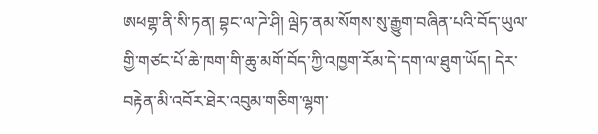ཨཕགྷ་ནི་སི་ཏན། བྷང་ལ་ཌེ་ཤི། ལྦེཏ་ནམ་སོགས་སུ་རྒྱུག་བཞིན་པའི་བོད་ཡུལ་གྱི་གཙང་པོ་ཆེ་ཁག་གི་ཆུ་མགོ་བོད་ཀྱི་འཁྱག་རོམ་དེ་དག་ལ་ཐུག་ཡོད། དེར་བརྟེན་མི་འབོར་ཐེར་འབུམ་གཅིག་ལྷག་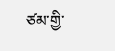ཙམ་གྱི་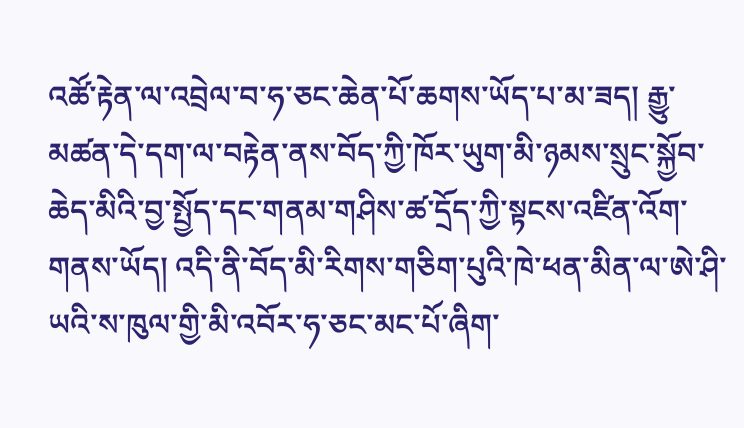འཚོ་རྟེན་ལ་འབྲེལ་བ་ཧ་ཅང་ཆེན་པོ་ཆགས་ཡོད་པ་མ་ཟད། རྒྱུ་མཚན་དེ་དག་ལ་བརྟེན་ནས་བོད་ཀྱི་ཁོར་ཡུག་མི་ཉམས་སྲུང་སྐྱོབ་ཆེད་མིའི་བྱ་སྤྱོད་དང་གནམ་གཤིས་ཚ་དྲོད་ཀྱི་སྟངས་འཛིན་འོག་གནས་ཡོད། འདི་ནི་བོད་མི་རིགས་གཅིག་པུའི་ཁེ་ཕན་མིན་ལ་ཨེ་ཤི་ཡའི་ས་ཁུལ་གྱི་མི་འབོར་ཧ་ཅང་མང་པོ་ཞིག་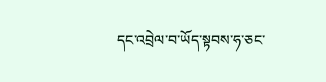དང་འབྲེལ་བ་ཡོད་སྟབས་ཧ་ཅང་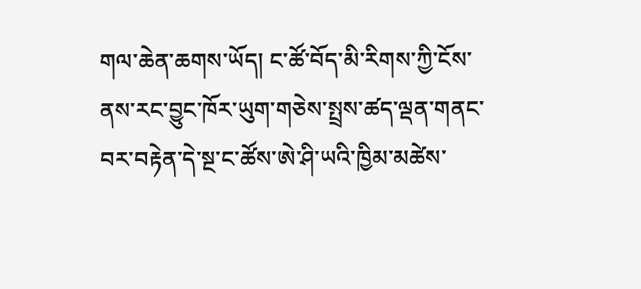གལ་ཆེན་ཆགས་ཡོད། ང་ཚོ་བོད་མི་རིགས་ཀྱི་ངོས་ནས་རང་བྱུང་ཁོར་ཡུག་གཅེས་སྤྲས་ཚད་ལྡན་གནང་བར་བརྟེན་དེ་སྔ་ང་ཚོས་ཨེ་ཤི་ཡའི་ཁྱིམ་མཚེས་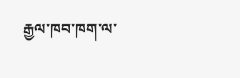རྒྱལ་ཁབ་ཁག་ལ་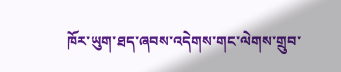ཁོར་ཡུག་ཐད་ཞབས་འདེགས་གང་ལེགས་གྲུབ་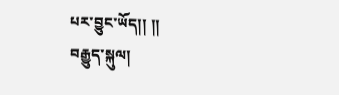པར་བྱུང་ཡོད།། །།
བརྒྱུད་སྐུལ།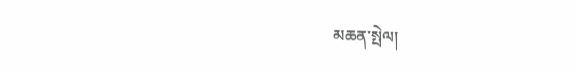མཆན་སྤེལ།